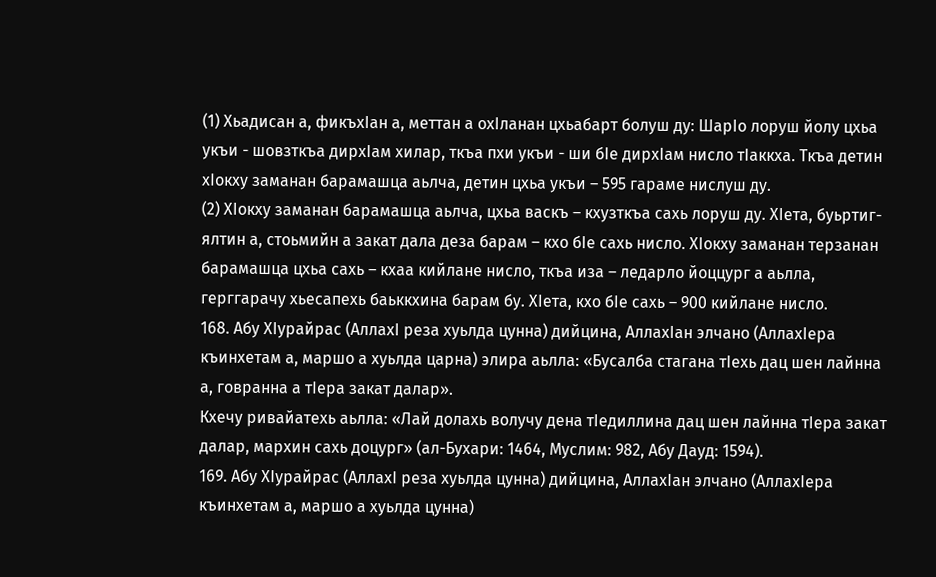(1) Хьадисан а, фикъхIан а, меттан а охIланан цхьабарт болуш ду: ШарIо лоруш йолу цхьа укъи - шовзткъа дирхIам хилар, ткъа пхи укъи - ши бIе дирхIам нисло тIаккха. Ткъа детин хIокху заманан барамашца аьлча, детин цхьа укъи – 595 гараме нислуш ду.
(2) ХIокху заманан барамашца аьлча, цхьа васкъ – кхузткъа сахь лоруш ду. ХIета, буьртиг-ялтин а, стоьмийн а закат дала деза барам – кхо бIе сахь нисло. ХIокху заманан терзанан барамашца цхьа сахь – кхаа кийлане нисло, ткъа иза – ледарло йоццург а аьлла, герггарачу хьесапехь баьккхина барам бу. ХIета, кхо бIе сахь – 900 кийлане нисло.
168. Абу ХIурайрас (АллахI реза хуьлда цунна) дийцина, АллахIан элчано (АллахIера къинхетам а, маршо а хуьлда царна) элира аьлла: «Бусалба стагана тIехь дац шен лайнна а, говранна а тIера закат далар».
Кхечу ривайатехь аьлла: «Лай долахь волучу дена тIедиллина дац шен лайнна тIера закат далар, мархин сахь доцург» (ал-Бухари: 1464, Муслим: 982, Абу Дауд: 1594).
169. Абу ХIурайрас (АллахI реза хуьлда цунна) дийцина, АллахIан элчано (АллахIера къинхетам а, маршо а хуьлда цунна)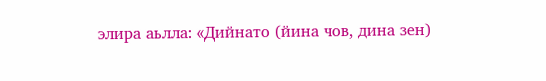элира аьлла: «Дийнато (йина чов, дина зен)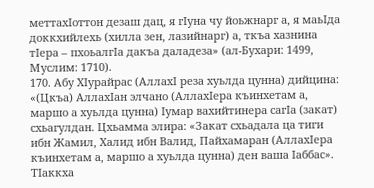меттахIоттон дезаш дац, я гIуна чу йоьжнарг а, я маьIда доккхийлехь (хилла зен, лазийнарг) а, ткъа хазнина тIера – пхоьалгIа дакъа даладеза» (ал-Бухари: 1499, Муслим: 1710).
170. Абу ХIурайрас (АллахI реза хуьлда цунна) дийцина: «(Цкъа) АллахIан элчано (АллахIера къинхетам а, маршо а хуьлда цунна) Iумар вахийтинера сагIа (закат) схьагулдан. Цхьамма элира: «Закат схьадала ца тиги ибн Жамил, Халид ибн Валид, Пайхамаран (АллахIера къинхетам а, маршо а хуьлда цунна) ден ваша Iаббас». ТIаккха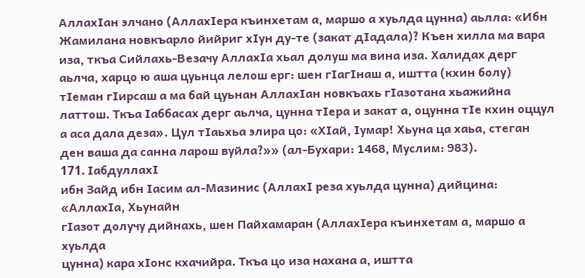АллахIан элчано (АллахIера къинхетам а, маршо а хуьлда цунна) аьлла: «Ибн Жамилана новкъарло йийриг хIун ду-те (закат дIадала)? Къен хилла ма вара иза, ткъа Сийлахь-Везачу АллахIа хьал долуш ма вина иза. Халидах дерг аьлча, харцо ю аша цуьнца лелош ерг: шен гIагIнаш а, иштта (кхин болу) тIеман гIирсаш а ма бай цуьнан АллахIан новкъахь гIазотана хьажийна латтош. Ткъа Iаббасах дерг аьлча, цунна тIера и закат а, оцунна тIе кхин оццул а аса дала деза». Цул тIаьхьа элира цо: «ХIай, Iумар! Хьуна ца хаьа, стеган ден ваша да санна ларош вуйла?»» (ал-Бухари: 1468, Муслим: 983).
171. IабдуллахI
ибн Зайд ибн Iасим ал-Мазинис (АллахI реза хуьлда цунна) дийцина: «АллахIа, Хьунайн
гIазот долучу дийнахь, шен Пайхамаран (АллахIера къинхетам а, маршо а хуьлда
цунна) кара хIонс кхачийра. Ткъа цо иза нахана а, иштта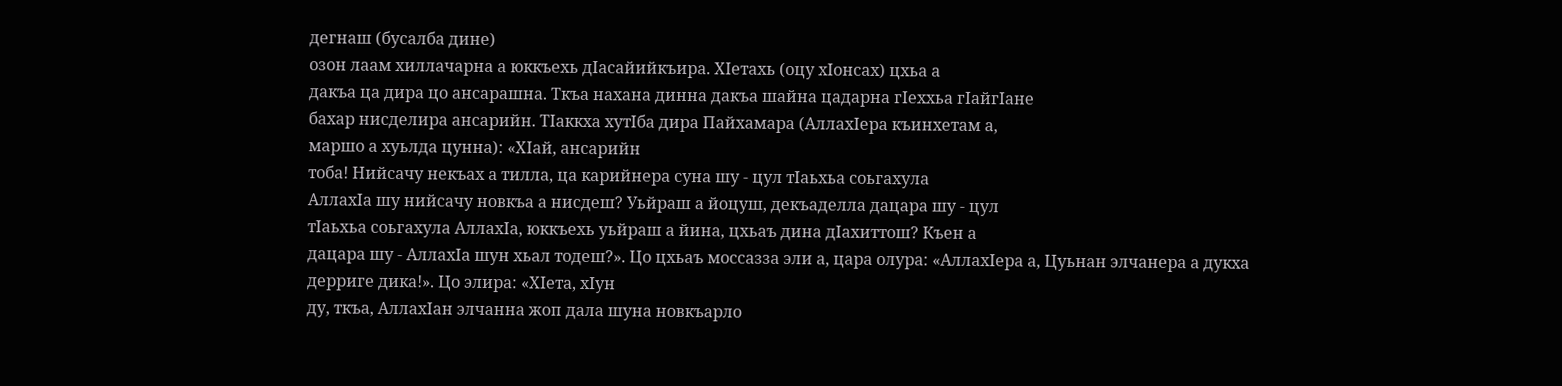дегнаш (бусалба дине)
озон лаам хиллачарна а юккъехь дIасайийкъира. ХIетахь (оцу хIонсах) цхьа а
дакъа ца дира цо ансарашна. Ткъа нахана динна дакъа шайна цадарна гIеххьа гIайгIане
бахар нисделира ансарийн. ТIаккха хутIба дира Пайхамара (АллахIера къинхетам а,
маршо а хуьлда цунна): «ХIай, ансарийн
тоба! Нийсачу некъах а тилла, ца карийнера суна шу - цул тIаьхьа соьгахула
АллахIа шу нийсачу новкъа а нисдеш? Уьйраш а йоцуш, декъаделла дацара шу - цул
тIаьхьа соьгахула АллахIа, юккъехь уьйраш а йина, цхьаъ дина дIахиттош? Къен а
дацара шу - АллахIа шун хьал тодеш?». Цо цхьаъ моссазза эли а, цара олура: «АллахIера а, Цуьнан элчанера а дукха
дерриге дика!». Цо элира: «ХIета, хIун
ду, ткъа, АллахIан элчанна жоп дала шуна новкъарло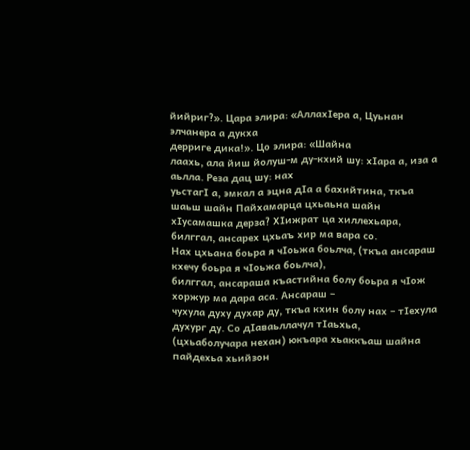йийриг?». Цара элира: «АллахIера а, Цуьнан элчанера а дукха
дерриге дика!». Цо элира: «Шайна
лаахь, ала йиш йолуш-м ду-кхий шу: хIара а, иза а аьлла. Реза дац шу: нах
уьстагI а, эмкал а эцна дIа а бахийтина, ткъа шаьш шайн Пайхамарца цхьаьна шайн
хIусамашка дерза? ХIижрат ца хиллехьара, билггал, ансарех цхьаъ хир ма вара со.
Нах цхьана боьра я чIоьжа боьлча, (ткъа ансараш кхечу боьра я чIоьжа боьлча),
билггал, ансараша къастийна болу боьра я чIож хоржур ма дара аса. Ансараш –
чухула духу духар ду, ткъа кхин болу нах – тIехула духург ду. Со дIаваьллачул тIаьхьа,
(цхьаболучара нехан) юкъара хьаккъаш шайна пайдехьа хьийзон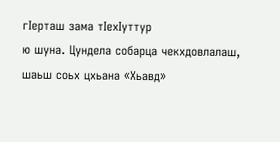гIерташ зама тIехIуттур
ю шуна. Цундела собарца чекхдовлалаш, шаьш соьх цхьана «Хьавд»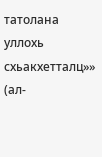татолана уллохь
схьакхетталц»» (ал-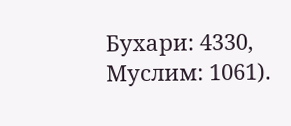Бухари: 4330, Муслим: 1061).